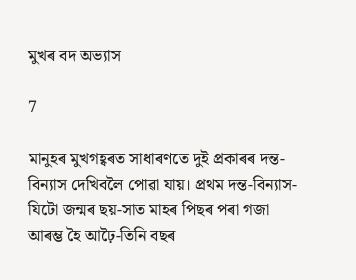মুখৰ বদ অভ্যাস

7

মানুহৰ মুখগহ্বৰত সাধাৰণতে দুই প্রকাৰৰ দন্ত-বিন্যাস দেখিবলৈ পোৱা যায়। প্রথম দন্ত-বিন্যাস- যিটো জন্মৰ ছয়-সাত মাহৰ পিছৰ পৰা গজা আৰম্ভ হৈ আঢ়ৈ-তিনি বছৰ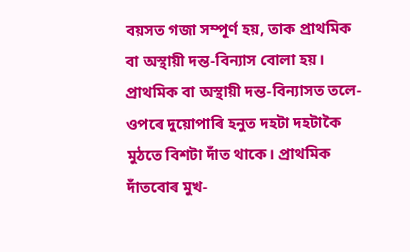বয়সত গজা সম্পূর্ণ হয়, তাক প্রাথমিক বা অস্থায়ী দন্ত-বিন্যাস বোলা হয়। প্রাথমিক বা অস্থায়ী দন্ত-বিন্যাসত তলে-ওপৰে দুয়োপাৰি হনুত দহটা দহটাকৈ মুঠতে বিশটা দাঁত থাকে। প্রাথমিক দাঁতবোৰ মুখ-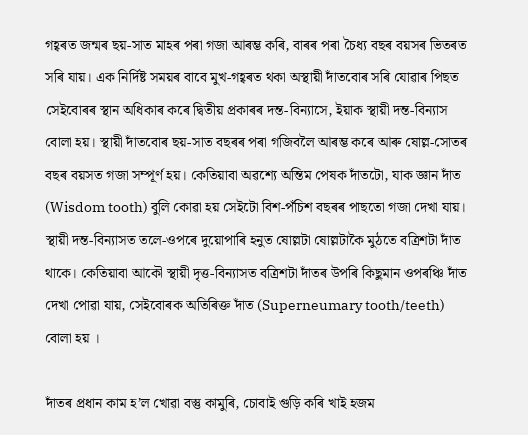গহ্বৰত জন্মৰ ছয়-সাত মাহৰ পৰা গজা আৰম্ভ কৰি, বাৰৰ পৰা চৈধ্য বছৰ বয়সৰ ভিতৰত সৰি যায়। এক নিৰ্দিষ্ট সময়ৰ বাবে মুখ-গহ্বৰত থকা অস্থায়ী দাঁতবোৰ সৰি যোৱাৰ পিছত সেইবোৰৰ স্থান অধিকাৰ কৰে দ্বিতীয় প্ৰকাৰৰ দন্ত-বিন্যাসে, ইয়াক স্থায়ী দন্ত-বিন্যাস বোলা হয়। স্থায়ী দাঁতবোৰ ছয়-সাত বছৰৰ পৰা গজিবলৈ আৰম্ভ কৰে আৰু ষোল্ল-সোতৰ বছৰ বয়সত গজা সম্পূৰ্ণ হয়। কেতিয়াবা অৱশ্যে অন্তিম পেষক দাঁতটো, যাক জ্ঞান দাঁত (Wisdom tooth) বুলি কোৱা হয় সেইটো বিশ-পঁচিশ বছৰৰ পাছতো গজা দেখা যায়। স্থায়ী দন্ত-বিন্যাসত তলে-ওপৰে দুয়োপাৰি হনুত ষোল্লটা ষোল্লটাকৈ মুঠতে বত্রিশটা দাঁত থাকে। কেতিয়াবা আকৌ স্থায়ী দৃত্ত-বিন্যাসত বত্রিশটা দাঁতৰ উপৰি কিছুমান ওপৰঞ্চি দাঁত দেখা পোৱা যায়, সেইবোৰক অতিৰিক্ত দাঁত (Superneumary tooth/teeth) বোলা হয় ।

দাঁতৰ প্ৰধান কাম হ’ল খোৱা বস্তু কামুৰি, চোবাই গুড়ি কৰি খাই হজম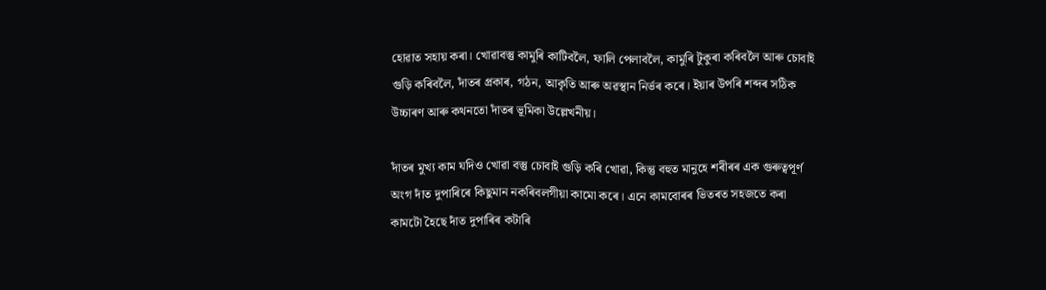হোৱাত সহায় কৰা। খোৱাবস্তু কামুৰি কাটিবলৈ, ফালি পেলাবলৈ, কামুৰি টুকুৰা কৰিবলৈ আৰু চোবাই গুড়ি কৰিবলৈ, দাঁতৰ প্ৰকাৰ, গঠন, আকৃতি আৰু অৱস্থান নিৰ্ভৰ কৰে। ইয়াৰ উপৰি শব্দৰ সঠিক উচ্চাৰণ আৰু কথনতো দাঁতৰ ভূমিকা উল্লেখনীয়।

দাঁতৰ মুখ্য কাম যদিও খোৱা বস্তু চোবাই গুড়ি কৰি খোৱা, কিন্তু বহুত মানুহে শৰীৰৰ এক গুৰুত্বপূৰ্ণ অংগ দাঁত দুপাৰিৰে কিছুমান নকৰিবলগীয়া কামো কৰে। এনে কামবোৰৰ ভিতৰত সহজতে কৰা কামটো হৈছে দাঁত দুপাৰিৰ কটাৰি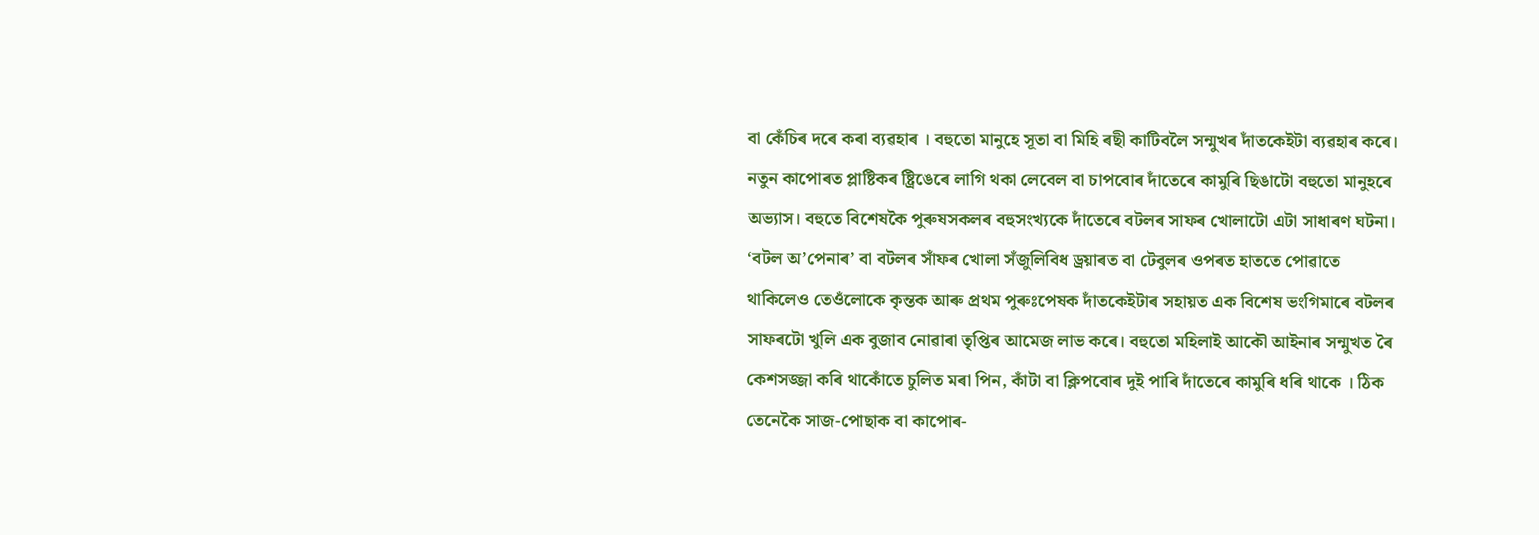বা কেঁচিৰ দৰে কৰা ব্যৱহাৰ । বহুতো মানুহে সূতা বা মিহি ৰছী কাটিবলৈ সন্মুখৰ দাঁতকেইটা ব্যৱহাৰ কৰে। নতুন কাপোৰত প্লাষ্টিকৰ ষ্ট্ৰিঙেৰে লাগি থকা লেবেল বা চাপবোৰ দাঁতেৰে কামুৰি ছিঙাটো বহুতো মানুহৰে অভ্যাস। বহুতে বিশেষকৈ পুৰুষসকলৰ বহুসংখ্যকে দাঁতেৰে বটলৰ সাফৰ খোলাটো এটা সাধাৰণ ঘটনা। ‘বটল অ’পেনাৰ’ বা বটলৰ সাঁফৰ খোলা সঁজুলিবিধ ড্ৰয়াৰত বা টেবুলৰ ওপৰত হাততে পোৱাতে থাকিলেও তেওঁলোকে কৃন্তক আৰু প্ৰথম পুৰুঃপেষক দাঁতকেইটাৰ সহায়ত এক বিশেষ ভংগিমাৰে বটলৰ সাফৰটো খুলি এক বুজাব নোৱাৰা তৃপ্তিৰ আমেজ লাভ কৰে। বহুতো মহিলাই আকৌ আইনাৰ সন্মুখত ৰৈ কেশসজ্জা কৰি থাকোঁতে চুলিত মৰা পিন, কাঁটা বা ক্লিপবোৰ দুই পাৰি দাঁতেৰে কামুৰি ধৰি থাকে । ঠিক তেনেকৈ সাজ-পোছাক বা কাপোৰ-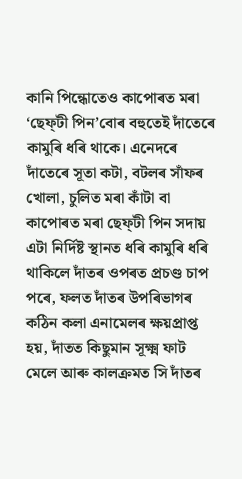কানি পিন্ধোতেও কাপোৰত মৰা ‘ছেফ্‌টী পিন’বোৰ বহুতেই দাঁতেৰে কামুৰি ধৰি থাকে। এনেদৰে দাঁতেৰে সূতা কটা, বটলৰ সাঁফৰ খোলা, চুলিত মৰা কাঁটা বা কাপোৰত মৰা ছেফ্‌টী পিন সদায় এটা নিৰ্দিষ্ট স্থানত ধৰি কামুৰি ধৰি থাকিলে দাঁতৰ ওপৰত প্ৰচণ্ড চাপ পৰে, ফলত দাঁতৰ উপৰিভাগৰ কঠিন কলা এনামেলৰ ক্ষয়প্রাপ্ত হয়, দাঁতত কিছুমান সূক্ষ্ম ফাট মেলে আৰু কালক্ৰমত সি দাঁতৰ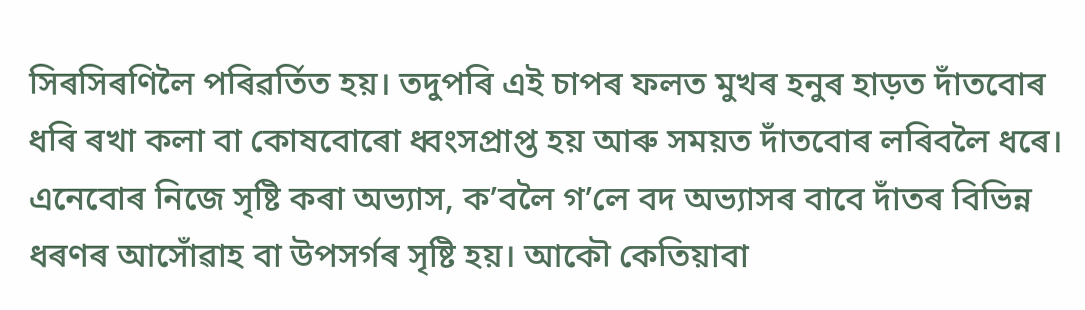সিৰসিৰণিলৈ পৰিৱৰ্তিত হয়। তদুপৰি এই চাপৰ ফলত মুখৰ হনুৰ হাড়ত দাঁতবোৰ ধৰি ৰখা কলা বা কোষবোৰো ধ্বংসপ্রাপ্ত হয় আৰু সময়ত দাঁতবোৰ লৰিবলৈ ধৰে। এনেবোৰ নিজে সৃষ্টি কৰা অভ্যাস, ক’বলৈ গ’লে বদ অভ্যাসৰ বাবে দাঁতৰ বিভিন্ন ধৰণৰ আসোঁৱাহ বা উপসৰ্গৰ সৃষ্টি হয়। আকৌ কেতিয়াবা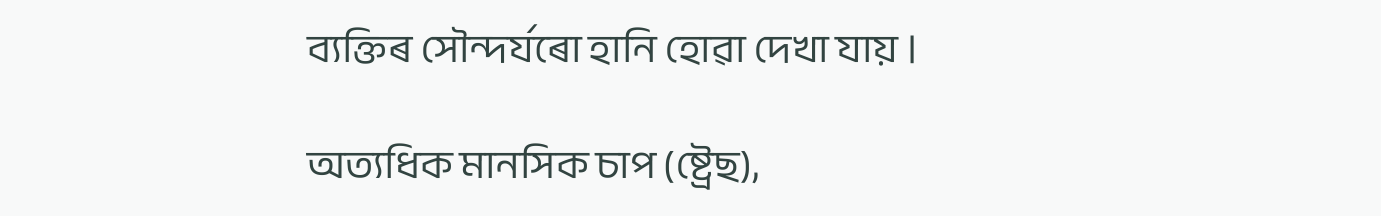ব্যক্তিৰ সৌন্দৰ্যৰো হানি হোৱা দেখা যায় ।

অত্যধিক মানসিক চাপ (ষ্ট্ৰেছ),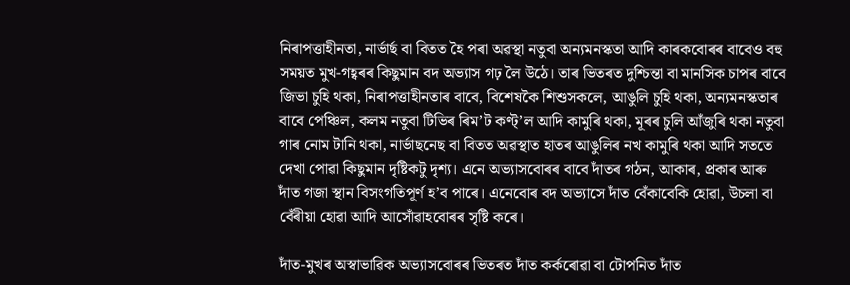নিৰাপত্তাহীনতা, নাৰ্ভাৰ্ছ বা বিতত হৈ পৰা অৱস্থা নতুবা অন্যমনস্কতা আদি কাৰকবোৰৰ বাবেও বহু সময়ত মুখ-গহ্বৰৰ কিছুমান বদ অভ্যাস গঢ় লৈ উঠে। তাৰ ভিতৰত দুশ্চিন্তা বা মানসিক চাপৰ বাবে জিভা চুহি থকা, নিৰাপত্তাহীনতাৰ বাবে, বিশেষকৈ শিশুসকলে, আঙুলি চুহি থকা, অন্যমনস্কতাৰ বাবে পেঞ্চিল, কলম নতুবা টিভিৰ ৰিম’ট কণ্ট্’ল আদি কামুৰি থকা, মূৰৰ চুলি আঁজুৰি থকা নতুবা গাৰ নোম টানি থকা, নার্ভাছনেছ বা বিতত অৱস্থাত হাতৰ আঙুলিৰ নখ কামুৰি থকা আদি সততে দেখা পোৱা কিছুমান দৃষ্টিকটু দৃশ্য। এনে অভ্যাসবোৰৰ বাবে দাঁতৰ গঠন, আকাৰ, প্ৰকাৰ আৰু দাঁত গজা স্থান বিসংগতিপূৰ্ণ হ’ব পাৰে। এনেবোৰ বদ অভ্যাসে দাঁত বেঁকাবেকি হোৱা, উচলা বা বেঁৰীয়া হোৱা আদি আসোঁৱাহবোৰৰ সৃষ্টি কৰে।

দাঁত-মুখৰ অস্বাভাৱিক অভ্যাসবোৰৰ ভিতৰত দাঁত কৰ্কৰোৱা বা টোপনিত দাঁত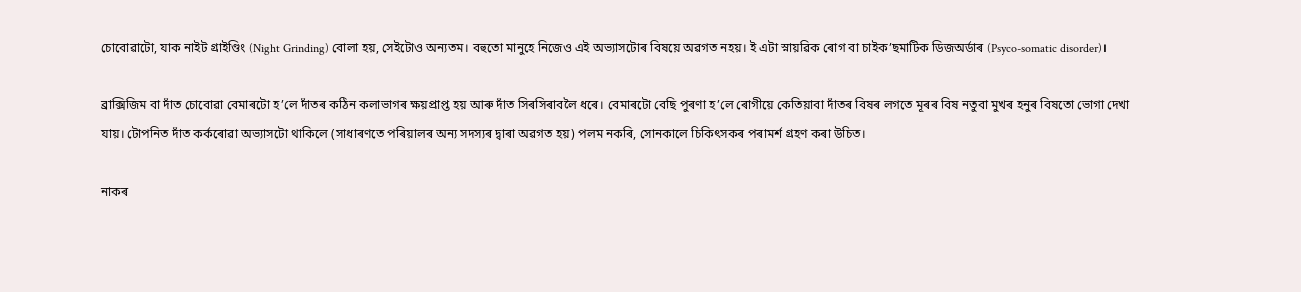চোবোৱাটো, যাক নাইট গ্রাইণ্ডিং (Night Grinding) বোলা হয়, সেইটোও অন্যতম। বহুতো মানুহে নিজেও এই অভ্যাসটোৰ বিষয়ে অৱগত নহয়। ই এটা স্নায়ৱিক ৰোগ বা চাইক’ছমাটিক ডিজঅৰ্ডাৰ (Psyco-somatic disorder)।

ব্রাক্সিজিম বা দাঁত চোবোৱা বেমাৰটো হ’লে দাঁতৰ কঠিন কলাভাগৰ ক্ষয়প্রাপ্ত হয় আৰু দাঁত সিৰসিৰাবলৈ ধৰে। বেমাৰটো বেছি পুৰণা হ’লে ৰোগীয়ে কেতিয়াবা দাঁতৰ বিষৰ লগতে মূৰৰ বিষ নতুবা মুখৰ হনুৰ বিষতো ভোগা দেখা যায়। টোপনিত দাঁত কৰ্কৰোৱা অভ্যাসটো থাকিলে (সাধাৰণতে পৰিয়ালৰ অন্য সদস্যৰ দ্বাৰা অৱগত হয়) পলম নকৰি, সোনকালে চিকিৎসকৰ পৰামৰ্শ গ্ৰহণ কৰা উচিত।

নাকৰ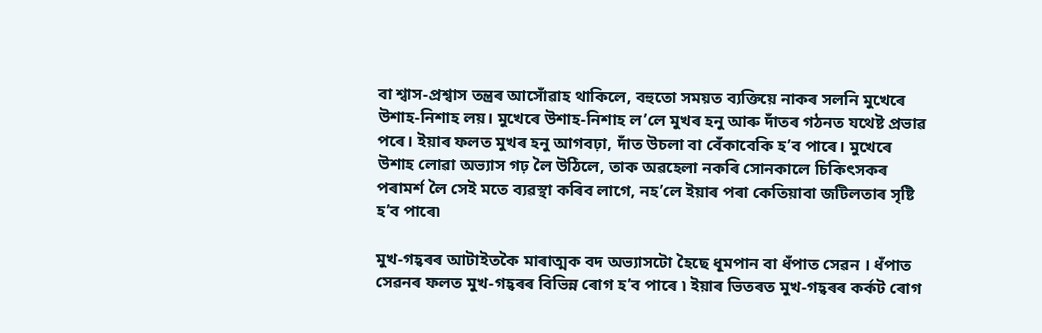বা শ্বাস-প্রশ্বাস তন্ত্ৰৰ আসোঁৱাহ থাকিলে, বহুতো সময়ত ব্যক্তিয়ে নাকৰ সলনি মুখেৰে উশাহ-নিশাহ লয়। মুখেৰে উশাহ-নিশাহ ল’লে মুখৰ হনু আৰু দাঁতৰ গঠনত যথেষ্ট প্ৰভাৱ পৰে। ইয়াৰ ফলত মুখৰ হনু আগবঢ়া, দাঁত উচলা বা বেঁকাবেকি হ’ব পাৰে। মুখেৰে উশাহ লোৱা অভ্যাস গঢ় লৈ উঠিলে, তাক অৱহেলা নকৰি সোনকালে চিকিৎসকৰ পৰামৰ্শ লৈ সেই মতে ব্যৱস্থা কৰিব লাগে, নহ’লে ইয়াৰ পৰা কেতিয়াবা জটিলতাৰ সৃষ্টি হ’ব পাৰে৷

মুখ-গহ্বৰৰ আটাইতকৈ মাৰাত্মক বদ অভ্যাসটো হৈছে ধূমপান বা ধঁপাত সেৱন । ধঁপাত সেৱনৰ ফলত মুখ-গহ্বৰৰ বিভিন্ন ৰোগ হ’ব পাৰে ৷ ইয়াৰ ভিতৰত মুখ-গহ্বৰৰ কৰ্কট ৰোগ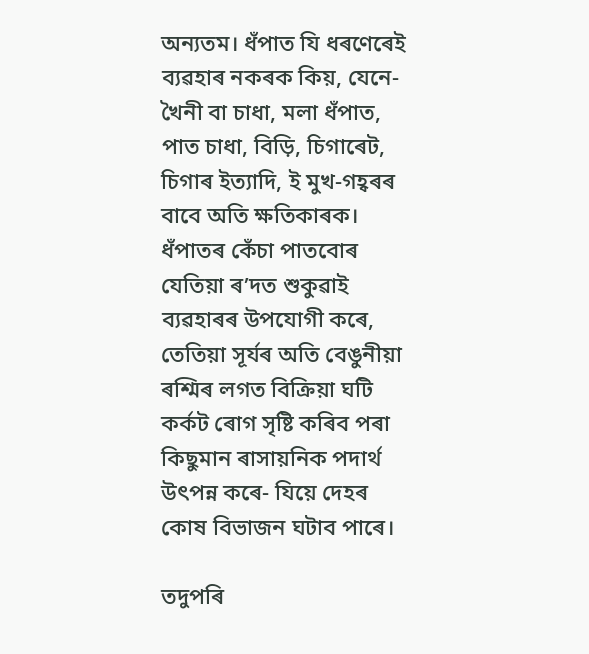অন্যতম। ধঁপাত যি ধৰণেৰেই ব্যৱহাৰ নকৰক কিয়, যেনে- খৈনী বা চাধা, মলা ধঁপাত, পাত চাধা, বিড়ি, চিগাৰেট, চিগাৰ ইত্যাদি, ই মুখ-গহ্বৰৰ বাবে অতি ক্ষতিকাৰক। ধঁপাতৰ কেঁচা পাতবোৰ যেতিয়া ৰ’দত শুকুৱাই ব্যৱহাৰৰ উপযোগী কৰে, তেতিয়া সূৰ্যৰ অতি বেঙুনীয়া ৰশ্মিৰ লগত বিক্ৰিয়া ঘটি কৰ্কট ৰোগ সৃষ্টি কৰিব পৰা কিছুমান ৰাসায়নিক পদাৰ্থ উৎপন্ন কৰে- যিয়ে দেহৰ কোষ বিভাজন ঘটাব পাৰে।

তদুপৰি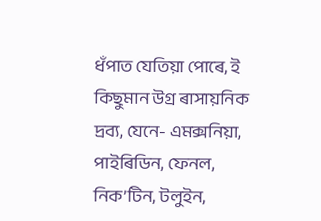ধঁপাত যেতিয়া পোৰে, ই কিছুমান উগ্ৰ ৰাসায়নিক দ্রব্য, যেনে- এমক্সনিয়া, পাইৰিডিন, ফেনল, নিক’টিন, টলুইন,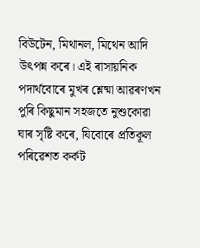বিউটেন, মিথানল, মিথেন আদি উৎপন্ন কৰে। এই ৰাসায়নিক পদাৰ্থবোৰে মুখৰ শ্লেষ্মা আৱৰণখন পুৰি কিছুমান সহজতে নুশুকোৱা ঘাৰ সৃষ্টি কৰে, যিবোৰে প্ৰতিকূল পৰিৱেশত কৰ্কট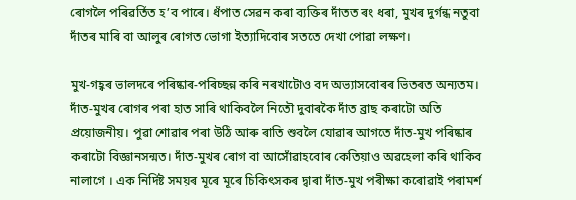ৰোগলৈ পৰিৱৰ্তিত হ’ব পাৰে। ধঁপাত সেৱন কৰা ব্যক্তিৰ দাঁতত ৰং ধৰা, মুখৰ দুৰ্গন্ধ নতুবা দাঁতৰ মাৰি বা আলুৰ ৰোগত ভোগা ইত্যাদিবোৰ সততে দেখা পোৱা লক্ষণ।

মুখ-গহ্বৰ ভালদৰে পৰিষ্কাৰ-পৰিচ্ছন্ন কৰি নৰখাটোও বদ অভ্যাসবোৰৰ ভিতৰত অন্যতম। দাঁত-মুখৰ ৰোগৰ পৰা হাত সাৰি থাকিবলৈ নিতৌ দুবাৰকৈ দাঁত ব্ৰাছ কৰাটো অতি প্রয়োজনীয়। পুৱা শোৱাৰ পৰা উঠি আৰু ৰাতি শুবলৈ যোৱাৰ আগতে দাঁত-মুখ পৰিষ্কাৰ কৰাটো বিজ্ঞানসন্মত। দাঁত-মুখৰ ৰোগ বা আসোঁৱাহবোৰ কেতিয়াও অৱহেলা কৰি থাকিব নালাগে । এক নিৰ্দিষ্ট সময়ৰ মূৰে মূৰে চিকিৎসকৰ দ্বাৰা দাঁত-মুখ পৰীক্ষা কৰোৱাই পৰামৰ্শ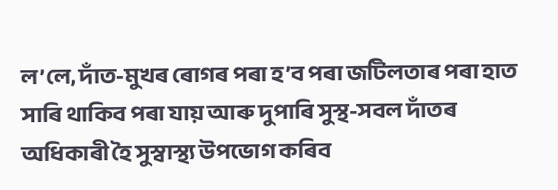ল’লে, দাঁত-মুখৰ ৰোগৰ পৰা হ’ব পৰা জটিলতাৰ পৰা হাত সাৰি থাকিব পৰা যায় আৰু দুপাৰি সুস্থ-সবল দাঁতৰ অধিকাৰী হৈ সুস্বাস্থ্য উপভোগ কৰিব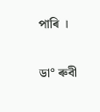পাৰি ।

ডা° ৰুবী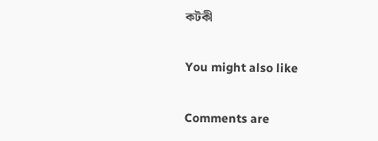কটকী

You might also like

Comments are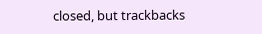closed, but trackbacks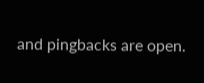and pingbacks are open.